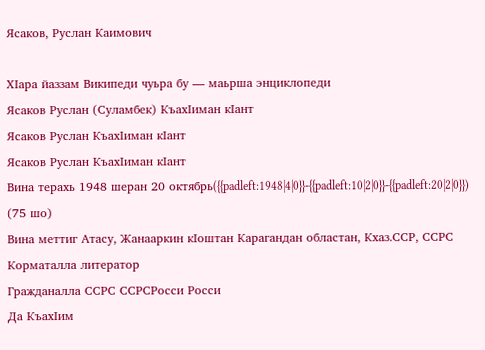Ясаков, Руслан Каимович

ХӀара йаззам Википеди чуьра бу — маьрша энциклопеди
Ясаков Руслан (Суламбек) КъахӀиман кӀант
Ясаков Руслан КъахӀиман кӀант
Ясаков Руслан КъахӀиман кӀант
Вина терахь 1948 шеран 20 октябрь({{padleft:1948|4|0}}-{{padleft:10|2|0}}-{{padleft:20|2|0}}) (75 шо)
Вина меттиг Атасу, Жанааркин кӀоштан Карагандан областан, Кхаз.ССР, ССРС
Корматалла литератор
Гражданалла ССРС ССРСРосси Росси
Да КъахӀим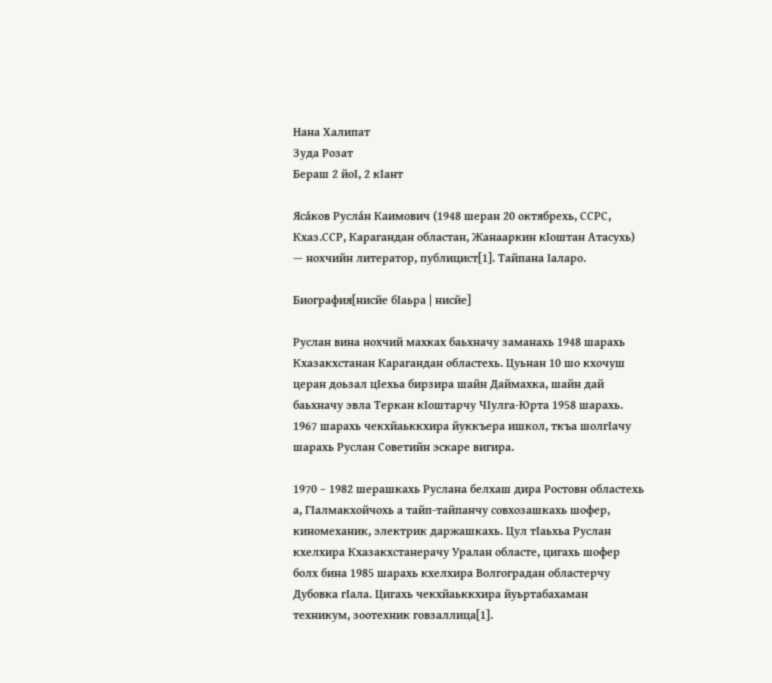Нана Халипат
Зуда Розат
Бераш 2 йоӀ, 2 кӀант

Яса́ков Русла́н Каимович (1948 шеран 20 октябрехь, ССРС, Кхаз.ССР, Карагандан областан, Жанааркин кӀоштан Атасухь) — нохчийн литератор, публицист[1]. Тайпана Ӏаларо.

Биография[нисйе бӀаьра | нисйе]

Руслан вина нохчий махках баьхначу заманахь 1948 шарахь Кхазакхстанан Карагандан областехь. Цуьнан 10 шо кхочуш церан доьзал цӀехьа бирзира шайн Даймахка, шайн дай баьхначу эвла Теркан кӀоштарчу ЧӀулга-Юрта 1958 шарахь. 1967 шарахь чекхйаьккхира йуккъера ишкол, ткъа шолгӀачу шарахь Руслан Советийн эскаре вигира.

1970 – 1982 шерашкахь Руслана белхаш дира Ростовн областехь а, ГӀалмакхойчохь а тайп-тайпанчу совхозашкахь шофер, киномеханик, электрик даржашкахь. Цул тӀаьхьа Руслан кхелхира Кхазакхстанерачу Уралан областе, цигахь шофер болх бина 1985 шарахь кхелхира Волгоградан областерчу Дубовка гӀала. Цигахь чекхйаьккхира йуьртабахаман техникум, зоотехник говзаллица[1].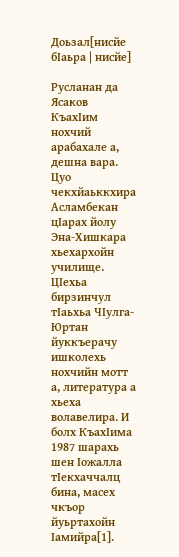Доьзал[нисйе бӀаьра | нисйе]

Русланан да Ясаков КъахӀим нохчий арабахале а, дешна вара. Цуо чекхйаьккхира Асламбекан цӀарах йолу Эна-Хишкара хьехархойн училище. ЦӀехьа бирзинчул тӀаьхьа ЧӀулга-Юртан йуккъерачу ишколехь нохчийн мотт а, литература а хьеха волавелира. И болх КъахӀима 1987 шарахь шен Ӏожалла тӀекхаччалц бина, масех чкъор йуьртахойн Ӏамийра[1].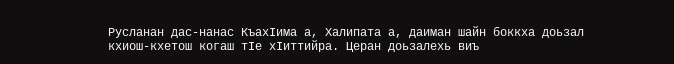Русланан дас-нанас КъахӀима а, Халипата а, даиман шайн боккха доьзал кхиош-кхетош когаш тӀе хӀиттийра. Церан доьзалехь виъ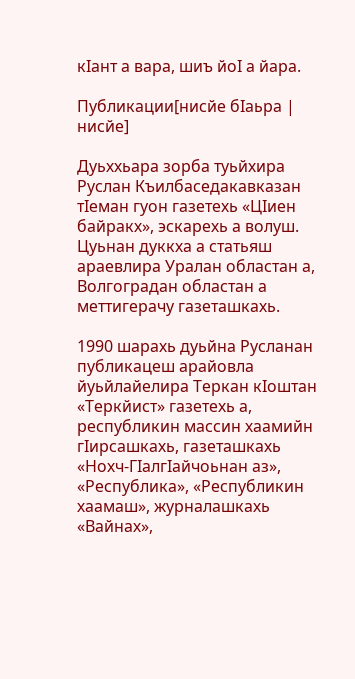кӀант а вара, шиъ йоӀ а йара.

Публикации[нисйе бӀаьра | нисйе]

Дуьххьара зорба туьйхира Руслан Къилбаседакавказан тӀеман гуон газетехь «ЦӀиен байракх», эскарехь а волуш. Цуьнан дуккха а статьяш араевлира Уралан областан а, Волгоградан областан а меттигерачу газеташкахь.

1990 шарахь дуьйна Русланан публикацеш арайовла йуьйлайелира Теркан кӀоштан «Теркйист» газетехь а, республикин массин хаамийн гIирсашкахь, газеташкахь «Нохч-ГӀалгӀайчоьнан аз», «Республика», «Республикин хаамаш», журналашкахь «Вайнах»,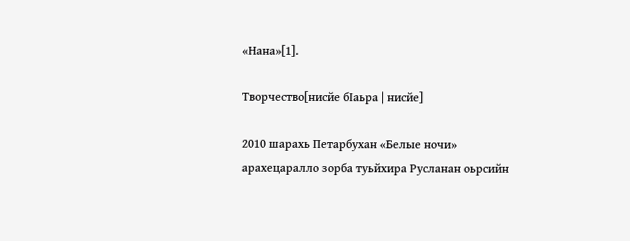«Нана»[1].

Творчество[нисйе бӀаьра | нисйе]

2010 шарахь Петарбухан «Белые ночи» арахецаралло зорба туьйхира Русланан оьрсийн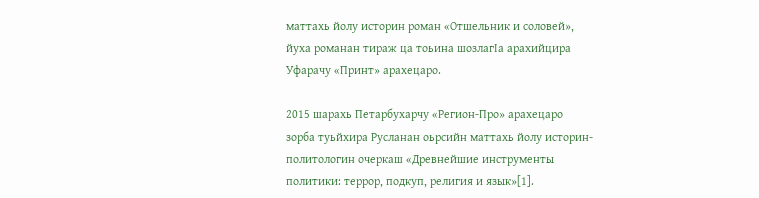маттахь йолу историн роман «Отшельник и соловей», йуха романан тираж ца тоьина шозлагӀа арахийцира Уфарачу «Принт» арахецаро.

2015 шарахь Петарбухарчу «Регион-Про» арахецаро зорба туьйхира Русланан оьрсийн маттахь йолу историн-политологин очеркаш «Древнейшие инструменты политики: террор, подкуп, религия и язык»[1].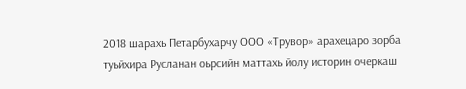2018 шарахь Петарбухарчу ООО «Трувор» арахецаро зорба туьйхира Русланан оьрсийн маттахь йолу историн очеркаш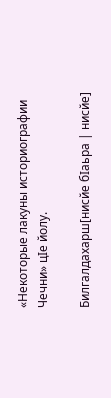«Некоторые лакуны историографии Чечни» цӀе йолу.

Билгалдахарш[нисйе бӀаьра | нисйе]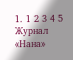1. 1 2 3 4 5 Журнал «Нана»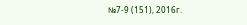№7-9 (151), 2016г.